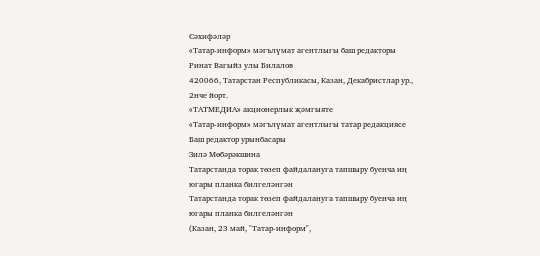Сәхифәләр
«Татар-информ» мәгълүмат агентлыгы баш редакторы
Ринат Вагыйз улы Билалов
420066, Татарстан Республикасы, Казан, Декабристлар ур., 2нче йорт.
«ТАТМЕДИА» акционерлык җәмгыяте
«Татар-информ» мәгълүмат агентлыгы татар редакциясе
Баш редактор урынбасары
Зилә Мөбәрәкшина
Татарстанда торак төзеп файдалануга тапшыру буенча иң югары планка билгеләнгән
Татарстанда торак төзеп файдалануга тапшыру буенча иң югары планка билгеләнгән
(Казан, 23 май, "Татар-информ",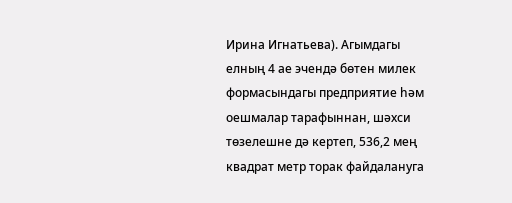Ирина Игнатьева). Агымдагы елның 4 ае эчендә бөтен милек формасындагы предприятие һәм оешмалар тарафыннан, шәхси төзелешне дә кертеп, 536,2 мең квадрат метр торак файдалануга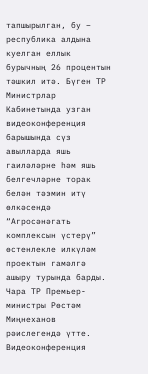тапшырылган, бу – республика алдына куелган еллык бурычның 26 процентын тәшкил итә. Бүген ТР Министрлар Кабинетында узган видеоконференция барышында сүз авылларда яшь гаиләләрне һәм яшь белгечләрне торак белән тәэмин итү өлкәсендә “Агросәнәгать комплексын үстерү” өстенлекле илкүләм проектын гамәлгә ашыру турында барды. Чара ТР Премьер-министры Рөстәм Миңнеханов рәислегендә үтте.
Видеоконференция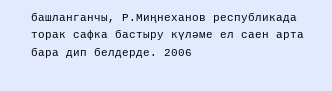башланганчы, Р.Миңнеханов республикада торак сафка бастыру күләме ел саен арта бара дип белдерде. 2006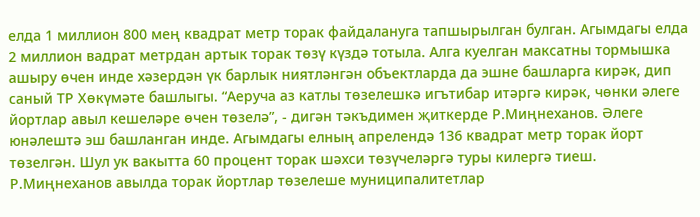елда 1 миллион 800 мең квадрат метр торак файдалануга тапшырылган булган. Агымдагы елда 2 миллион вадрат метрдан артык торак төзү күздә тотыла. Алга куелган максатны тормышка ашыру өчен инде хәзердән үк барлык ниятләнгән объектларда да эшне башларга кирәк, дип саный ТР Хөкүмәте башлыгы. “Аеруча аз катлы төзелешкә игътибар итәргә кирәк, чөнки әлеге йортлар авыл кешеләре өчен төзелә”, - дигән тәкъдимен җиткерде Р.Миңнеханов. Әлеге юнәлештә эш башланган инде. Агымдагы елның апрелендә 136 квадрат метр торак йорт төзелгән. Шул ук вакытта 60 процент торак шәхси төзүчеләргә туры килергә тиеш.
Р.Миңнеханов авылда торак йортлар төзелеше муниципалитетлар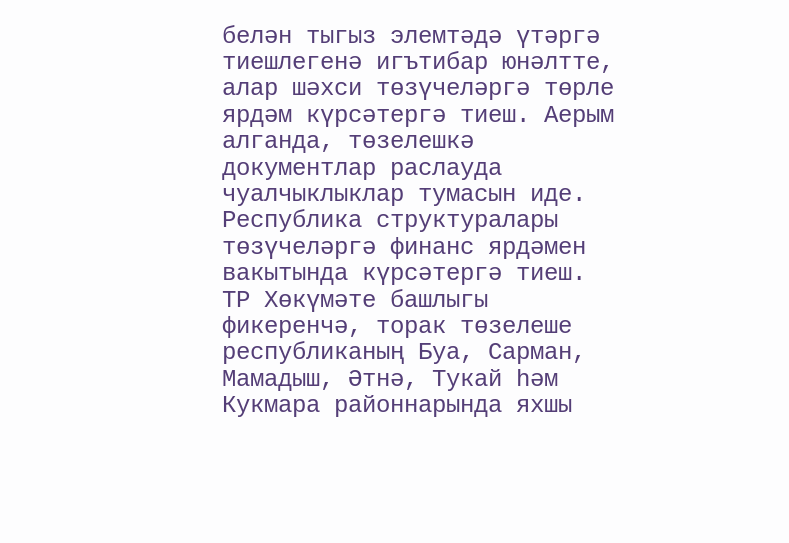белән тыгыз элемтәдә үтәргә тиешлегенә игътибар юнәлтте, алар шәхси төзүчеләргә төрле ярдәм күрсәтергә тиеш. Аерым алганда, төзелешкә документлар раслауда чуалчыклыклар тумасын иде. Республика структуралары төзүчеләргә финанс ярдәмен вакытында күрсәтергә тиеш. ТР Хөкүмәте башлыгы фикеренчә, торак төзелеше республиканың Буа, Сарман, Мамадыш, Әтнә, Тукай һәм Кукмара районнарында яхшы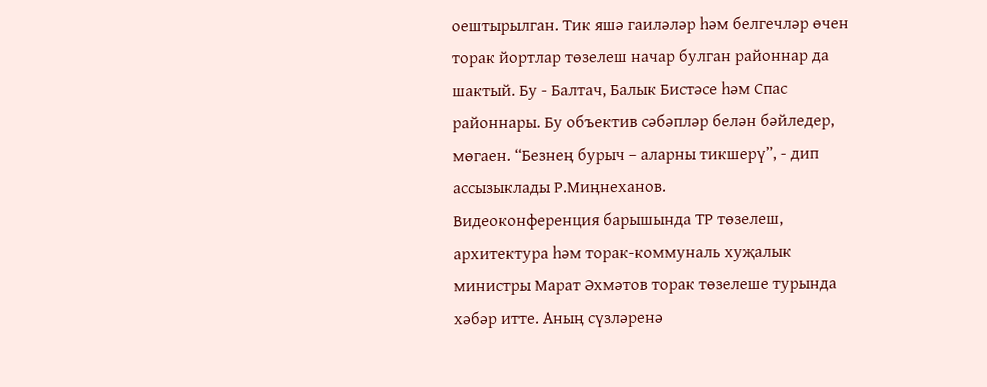оештырылган. Тик яшә гаиләләр һәм белгечләр өчен торак йортлар төзелеш начар булган районнар да шактый. Бу - Балтач, Балык Бистәсе һәм Спас районнары. Бу объектив сәбәпләр белән бәйледер, мөгаен. “Безнең бурыч – аларны тикшерү”, - дип ассызыклады Р.Миңнеханов.
Видеоконференция барышында ТР төзелеш, архитектура һәм торак-коммуналь хуҗалык министры Марат Әхмәтов торак төзелеше турында хәбәр итте. Аның сүзләренә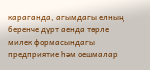караганда, агымдагы елның беренче дүрт аенда төрле милек формасындагы предприятие һәм оешмалар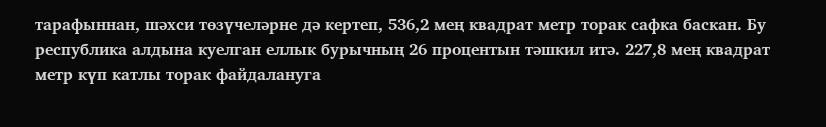тарафыннан, шәхси төзүчеләрне дә кертеп, 536,2 мең квадрат метр торак сафка баскан. Бу республика алдына куелган еллык бурычның 26 процентын тәшкил итә. 227,8 мең квадрат метр күп катлы торак файдалануга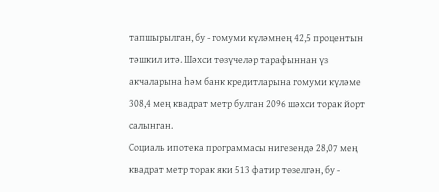тапшырылган, бу - гомуми күләмнең 42,5 процентын тәшкил итә. Шәхси төзүчеләр тарафыннан үз акчаларына һәм банк кредитларына гомуми күләме 308,4 мең квадрат метр булган 2096 шәхси торак йорт салынган.
Социаль ипотека программасы нигезендә 28,07 мең квадрат метр торак яки 513 фатир төзелгән, бу -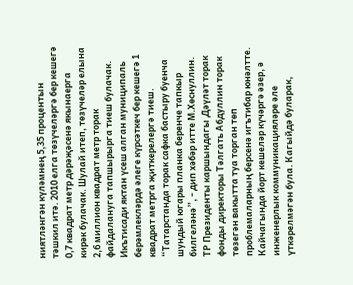ниятләнгән күләмнең 5,35 процентын тәшкил итә. 2010 елга төзүчеләргә бер кешегә 0,7 квадрат метр дәрәҗәсенә якынаерга кирәк булачак. Шулай итеп, төзүчеләр елына 2,6 миллион квадрат метр торак файдалануга тапшырырга тиеш булачак. Икътисади яктан үсеш алган муниципаль берәмлекләрдә әлеге күрсәткеч бер кешегә 1 квадрат метрга җиткерелергә тиеш. “Татарстанда торак сафка бастыру буенча шундый югары планка беренче тапкыр билгеләнә”, - дип хәбәр итте М.Хөснуллин.
ТР Президенты каршындагы Дәүләт торак фонды директоры Тәлгать Абдуллин торак төзегән вакытта туа торган төп проблемаларның берсенә игътибар юнәлтте. Кайчагында йорт кешеләр күчәргә әзер, ә инженерлык коммуникацияләре әле үткәрелмәгән була. Кагыйдә буларак,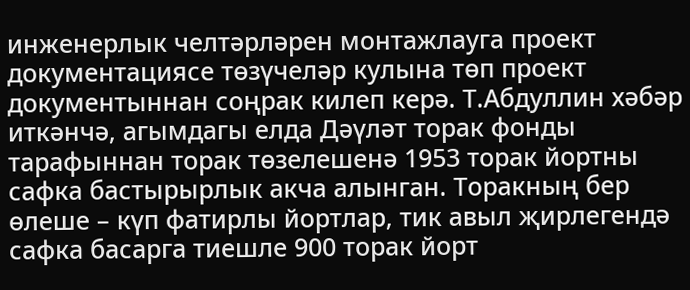инженерлык челтәрләрен монтажлауга проект документациясе төзүчеләр кулына төп проект документыннан соңрак килеп керә. Т.Абдуллин хәбәр иткәнчә, агымдагы елда Дәүләт торак фонды тарафыннан торак төзелешенә 1953 торак йортны сафка бастырырлык акча алынган. Торакның бер өлеше – күп фатирлы йортлар, тик авыл җирлегендә сафка басарга тиешле 900 торак йорт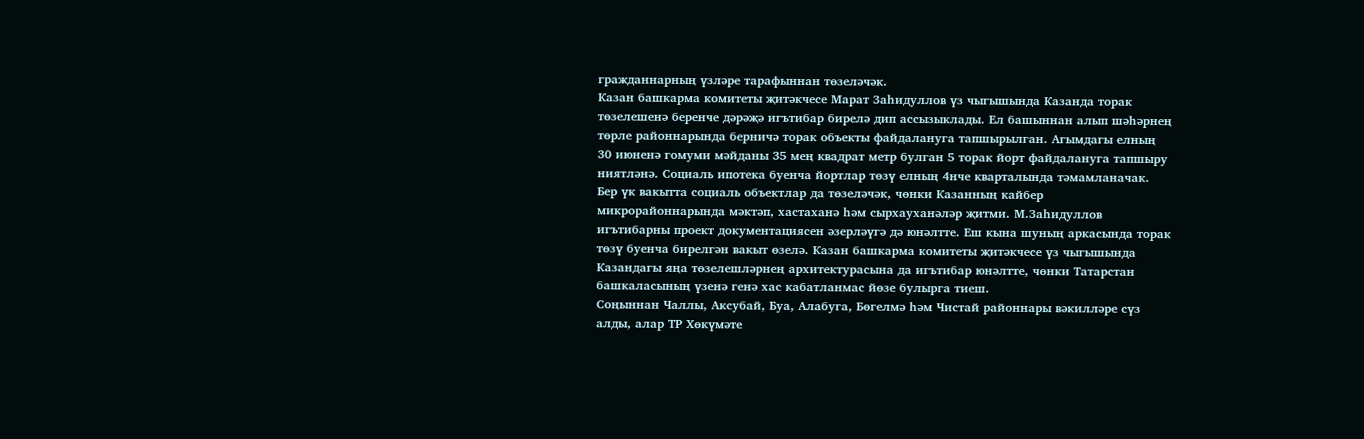гражданнарның үзләре тарафыннан төзеләчәк.
Казан башкарма комитеты җитәкчесе Марат Заһидуллов үз чыгышында Казанда торак төзелешенә беренче дәрәҗә игътибар бирелә дип ассызыклады. Ел башыннан алып шәһәрнең төрле районнарында берничә торак объекты файдалануга тапшырылган. Агымдагы елның 30 июненә гомуми мәйданы 35 мең квадрат метр булган 5 торак йорт файдалануга тапшыру ниятләнә. Социаль ипотека буенча йортлар төзү елның 4нче кварталында тәмамланачак. Бер үк вакытта социаль объектлар да төзеләчәк, чөнки Казанның кайбер микрорайоннарында мәктәп, хастаханә һәм сырхауханәләр җитми. М.Заһидуллов игътибарны проект документациясен әзерләүгә дә юнәлтте. Еш кына шуның аркасында торак төзү буенча бирелгән вакыт өзелә. Казан башкарма комитеты җитәкчесе үз чыгышында Казандагы яңа төзелешләрнең архитектурасына да игътибар юнәлтте, чөнки Татарстан башкаласының үзенә генә хас кабатланмас йөзе булырга тиеш.
Соңыннан Чаллы, Аксубай, Буа, Алабуга, Бөгелмә һәм Чистай районнары вәкилләре сүз алды, алар ТР Хөкүмәте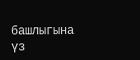башлыгына үз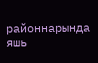районнарында яшь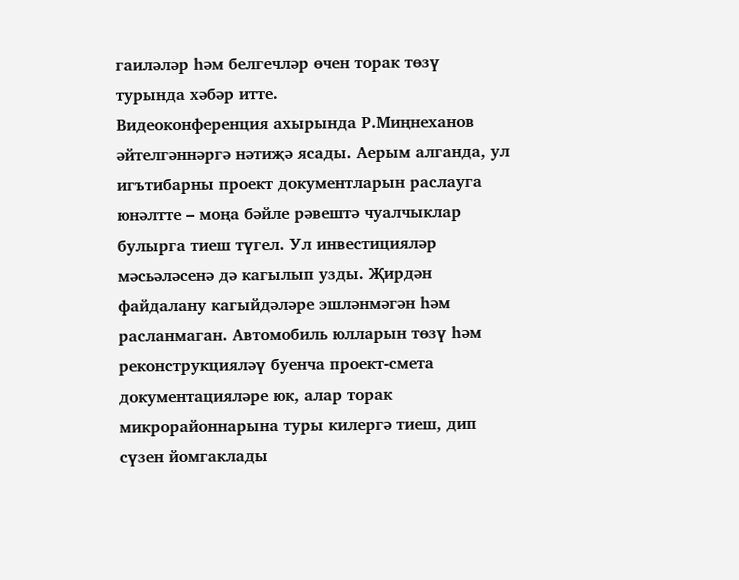гаиләләр һәм белгечләр өчен торак төзү турында хәбәр итте.
Видеоконференция ахырында Р.Миңнеханов әйтелгәннәргә нәтиҗә ясады. Аерым алганда, ул игътибарны проект документларын раслауга юнәлтте – моңа бәйле рәвештә чуалчыклар булырга тиеш түгел. Ул инвестицияләр мәсьәләсенә дә кагылып узды. Җирдән файдалану кагыйдәләре эшләнмәгән һәм расланмаган. Автомобиль юлларын төзү һәм реконструкцияләү буенча проект-смета документацияләре юк, алар торак микрорайоннарына туры килергә тиеш, дип сүзен йомгаклады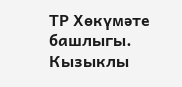ТР Хөкүмәте башлыгы.
Кызыклы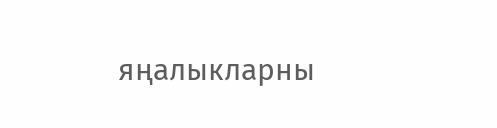яңалыкларны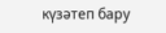күзәтеп бару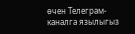өчен Телеграм-каналга язылыгыз